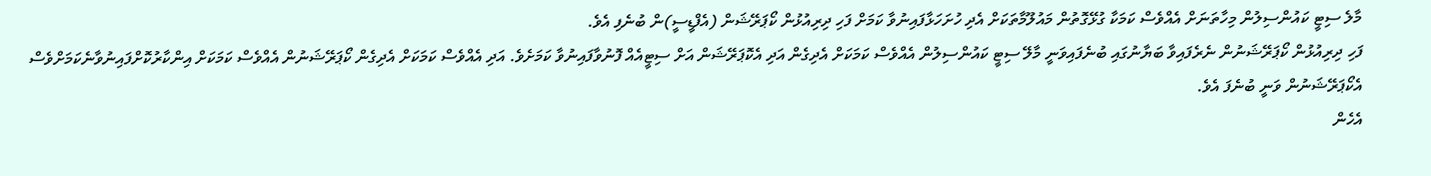މާލެ ސިޓީ ކައުންސިލުން މިހާތަނަށް އެއްވެސް ކަމަކާ ގުޅޭގޮތުން މައުލޫމާތަކަށް އެދި ހުށަހަޅާފައިނުވާ ކަމަށް ފަހި ދިރިއުޅުން ކޯޕަރޭޝަން (އެފްޑީސީ)ން ބުނެފި އެވެ.
ފަހި ދިރިއުޅުން ކޯޕަރޭޝަނުން ނެރެފައިވާ ބަޔާނުގައި ބުނެފައިވަނީ މާލޭ ސިޓީ ކައުންސިލުން އެއްވެސް ކަމަކަށް އެދިގެން އަދި އެކޮޕަރޭޝަން އަށް ސިޓީއެއް ފޮނުވާފައިނުވާ ކަމަށެވެ. އަދި އެއްވެސް ކަމަކަށް އެދިގެން ކޯޕަރޭޝަނުން އެއްވެސް ކަމަކަށް އިންކާރުކޮށްފައިނުވާނެކަމަށްވެސް އެކޯޕަރޭޝަނުން ވަނީ ބުނެފަ އެވެ.
އެހެން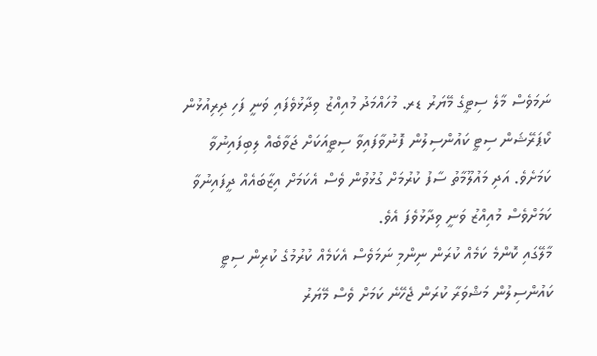ނަމަވެސް މާލެ ސިޓީގެ މޭޔަރު ޑރ. މުހައްމަދު މުއިއްޒު ވިދާޅުވެފައި ވަނީ ފަހި ދިރިއުޅުން ކޯޕަރޭޝަން ސިޓީ ކައުންސިލުން ފޮނުވާފައިވާ ސިޓީއަކަށް ޖަވާބެއް ލިބިފައިނުވާ ކަމަށެވެ. އަދި މައުލޫމާތު ސާފު ކުރުމަށް ގުޅުވުން ވެސް އެކަމަށް އިޒާބައެއް ދީފައިނުވާ ކަމަށްވެސް މުއިއްޒު ވަނީ ވިދާޅުވެފަ އެވެ.
މާލޭގައި ކޮންމެ ކަމެއް ކުރަން ނިންމި ނަމަވެސް އެކަމެއް ކުރުމުގެ ކުރިން ސިޓީ ކައުންސިލުން މަޝްވަރާ ކުރަން ޖެހޭނެ ކަމަށް ވެސް މޭޔަރު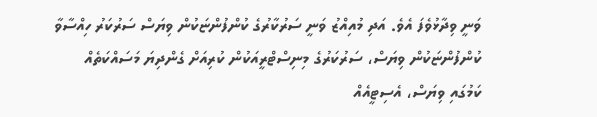ވަނީ ވިދާޅުވެފަ އެވެ. އަދި މުއިއްޒު ވަނީ ސަރުކާރުގެ ކުންފުންޏަކުން ވިޔަސް ސަރުކަރު ހިއްސާވާ ކުންފުންޏަކުން ވިޔަސް، ސަރުކަރުގެ މިނިސްޓްރީއަކުން ކުރިއަށް ގެންދިޔަ މަސައްކަތެއް ކަމުގައި ވިޔަސް، އެސިޓީއެއް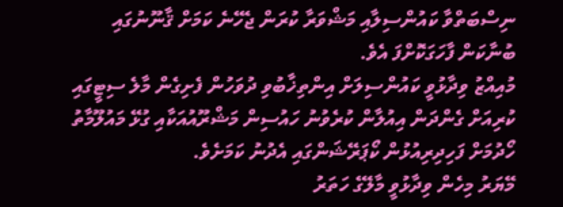ނިސްބަތްވާ ކައުންސިލާއި މަޝްވަރާ ކުރަން ޖެހޭނެ ކަމަށް ޤާނޫނުގައި ބުނާކަން ފާހަގަކޮށްފަ އެވެ.
މުއިއްޒު ވިދާޅުވީ ކައުންސިލަށް އިންތިޚާބުވި ދުވަހުން ފެށިގެން މާލެ ސިޓީގައި ކުރިއަށް ގެންދަން އިއުލާން ކުރެވުނު ހައުސިން މަޝްރޫއުއަކާއި ގުޅޭ މައުލޫމާތު ހޯދުމަށް ފަހިދިރިއުޅުން ކޯޕަރޭޝަންގައި އެދުނު ކަމަށެވެ.
މޭޔަރު މިހެން ވިދާޅުވީ މާލޭގެ ހަތަރު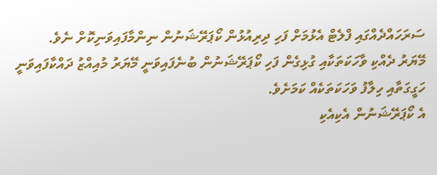ސަރަހައްދެއްގައި ފްލެޓް އެޅުމަށް ފަހި ދިރިއުޅުން ކޯޕަރޭޝަނުން ނިންމާފައިވަނިކޮށް ނެވެ.
މޭޔަރު ދެއްކި ވާހަކަތަކާއި ގުޅިގެން ފަހި ކޯޕަރޭޝަނުން ބުނެފައިވަނީ މޭޔަރު މުއިއްޒު ދައްކާފައިވަނީ ހަގީގަތާއި ހިލާފު ވަހަކަތަކެއް ކަމަށެވެ.
އެ ކޯޕަރޭޝަނުން އެކިއެކި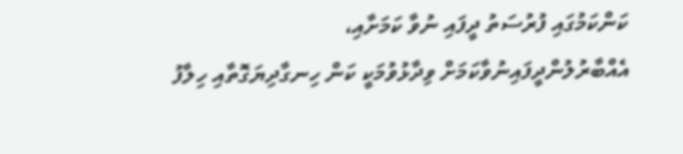ކަންކަމުގައި ފުރުސަތު ދީފައި ނުވާ ކަމަށާއި، އެއްބާރުލުންދީފައިނުވާކަމަށް ވިދާޅުވުމަކީ ކަން ހިނގާދިޔަގޮތާއި ހިލާފު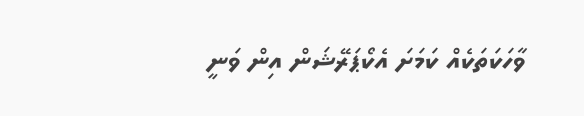ވާހަކަތަކެއް ކަމަށަ އެކޯޕަރޭޝަން އިން ވަނީ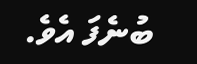ބުނެފަ އެވެ.